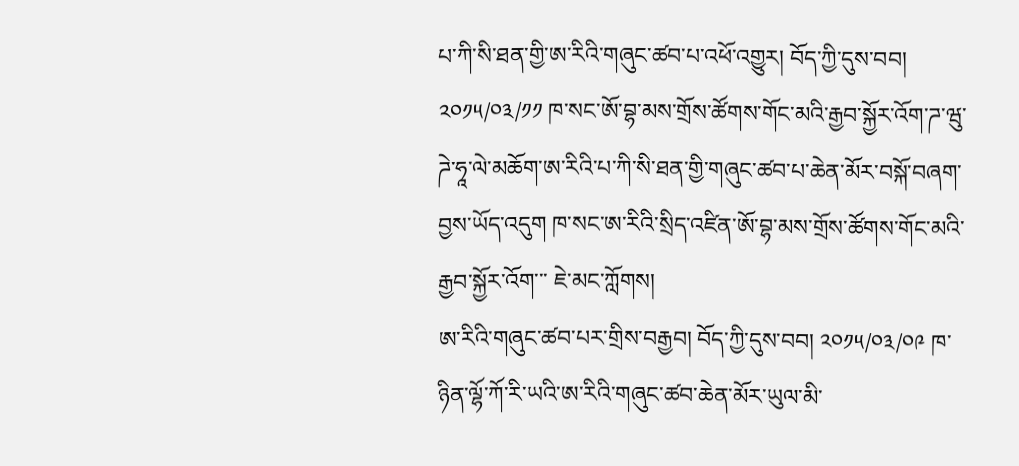པ་ཀི་སི་ཐན་གྱི་ཨ་རིའི་གཞུང་ཚབ་པ་འཕོ་འགྱུར། བོད་ཀྱི་དུས་བབ། ༢༠༡༥/༠༣/༡༡ ཁ་སང་ཨོ་བྷ་མས་གྲོས་ཚོགས་གོང་མའི་རྒྱབ་སྐྱོར་འོག་ཌ་ཝུ་ཌེ་ཧཱ་ལེ་མཆོག་ཨ་རིའི་པ་ཀི་སི་ཐན་གྱི་གཞུང་ཚབ་པ་ཆེན་མོར་བསྐོ་བཞག་བྱས་ཡོད་འདུག ཁ་སང་ཨ་རིའི་སྲིད་འཛིན་ཨོ་བྷ་མས་གྲོས་ཚོགས་གོང་མའི་རྒྱབ་སྐྱོར་འོག་་་ ཇེ་མང་ཀློགས།
ཨ་རིའི་གཞུང་ཚབ་པར་གྲིས་བརྒྱབ། བོད་ཀྱི་དུས་བབ། ༢༠༡༥/༠༣/༠༩ ཁ་ཉིན་ལྷོ་ཀོ་རི་ཡའི་ཨ་རིའི་གཞུང་ཚབ་ཆེན་མོར་ཡུལ་མི་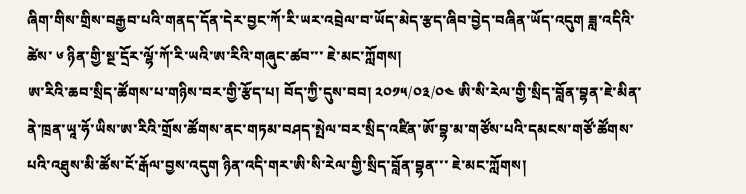ཞིག་གིས་གྲིས་བརྒྱབ་པའི་གནད་དོན་དེར་བྱང་ཀོ་རི་ཡར་འབྲེལ་བ་ཡོད་མེད་རྩད་ཞིབ་བྱེད་བཞིན་ཡོད་འདུག ཟླ་འདིའི་ཚེས་ ༦ ཉིན་གྱི་སྔ་དྲོར་ལྷོ་ཀོ་རི་ཡའི་ཨ་རིའི་གཞུང་ཚབ་་་ ཇེ་མང་ཀློགས།
ཨ་རིའི་ཆབ་སྲིད་ཚོགས་པ་གཉིས་བར་གྱི་རྩོད་པ། བོད་ཀྱི་དུས་བབ། ༢༠༡༥/༠༣/༠༤ ཨི་སི་རེལ་གྱི་སྲིད་བློན་བྷན་ཇེ་མིན་ནེ་ཁྲན་ཡཱ་ཧོ་ཡིས་ཨ་རིའི་གྲོས་ཚོགས་ནང་གཏམ་བཤད་སྤེལ་བར་སྲིད་འཛིན་ཨོ་བྷ་མ་གཙོས་པའི་དམངས་གཙོ་ཚོགས་པའི་འཐུས་མི་ཚོས་ངོ་རྒོལ་བྱས་འདུག ཉིན་འདི་གར་ཨི་སི་རེལ་གྱི་སྲིད་བློན་བྷན་་་ ཇེ་མང་ཀློགས།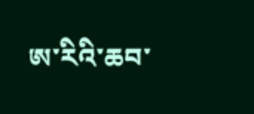ཨ་རིའི་ཆབ་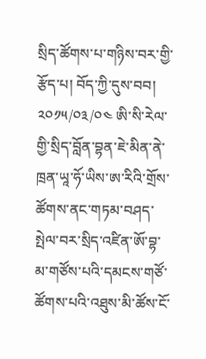སྲིད་ཚོགས་པ་གཉིས་བར་གྱི་རྩོད་པ། བོད་ཀྱི་དུས་བབ། ༢༠༡༥/༠༣/༠༤ ཨི་སི་རེལ་གྱི་སྲིད་བློན་བྷན་ཇེ་མིན་ནེ་ཁྲན་ཡཱ་ཧོ་ཡིས་ཨ་རིའི་གྲོས་ཚོགས་ནང་གཏམ་བཤད་སྤེལ་བར་སྲིད་འཛིན་ཨོ་བྷ་མ་གཙོས་པའི་དམངས་གཙོ་ཚོགས་པའི་འཐུས་མི་ཚོས་ངོ་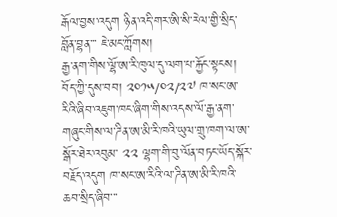རྒོལ་བྱས་འདུག ཉིན་འདི་གར་ཨི་སི་རེལ་གྱི་སྲིད་བློན་བྷན་་་ ཇེ་མང་ཀློགས།
རྒྱ་ནག་གིས་ལྷོ་ཨ་རི་ཁུལ་དུ་ལག་པ་རྐྱོང་སྟངས། བོད་ཀྱི་དུས་བབ། ༢༠༡༥/༠༢/༢༧ ཁ་སང་ཨ་རིའི་ཞིབ་འཇུག་ཁང་ཞིག་གིས་འདས་ལོ་རྒྱ་ནག་གཞུང་གིས་ལ་ཌིན་ཨ་མི་རི་ཁའི་ཡུལ་གྲུ་ཁག་ལ་ཨ་སྒོར་ཐེར་འབུམ་ ༢༢ ལྷག་གི་བུ་ལོན་བཏང་ཡོད་སྐོར་བརྗོད་འདུག ཁ་སང་ཨ་རིའི་ལ་ཌིན་ཨ་མི་རི་ཁའི་ཆབ་སྲིད་ཞིབ་་་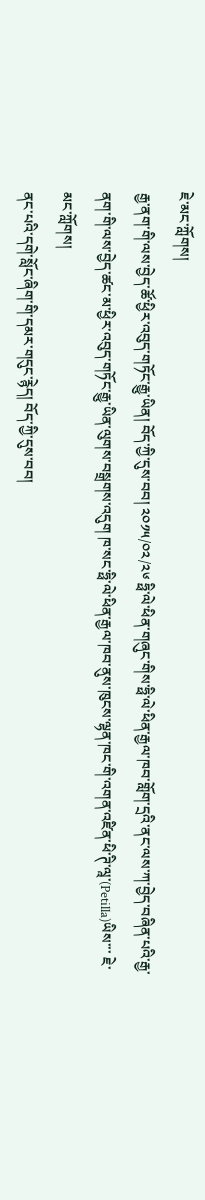ཇེ་མང་ཀློགས།
རྒྱ་ནག་གི་ལས་བྱེད་ཚོ་ཕྱིར་འབུད་གཏོང་རྒྱུ་ཡིན། བོད་ཀྱི་དུས་བབ། ༢༠༡༥/༠༢/༢༦ ཧྥི་ལེ་ཕིན་གཞུང་གིས་ཧྥི་ལེ་ཕིན་རྒྱལ་ཁབ་གློག་དྲའི་ནང་ལས་ཀ་བྱེད་བཞིན་པའི་རྒྱ་ནག་གི་ལས་བྱེད་ཚང་མ་ཕྱིར་འབུད་གཏོང་རྒྱུ་ཡིན་ལུགས་བསྒྲགས་འདུག ཁ་སང་ཧྥི་ལེ་ཕིན་རྒྱལ་ཁབ་ནུས་ཁུངས་ལྷན་ཁང་གི་འགན་འཛིན་ཕི་ཊི་ལཱ་(Petilla)ཡིས་་་ ཇེ་མང་ཀློགས།
ནང་པའི་དགེ་སློང་ཞིག་གི་དམར་གདུང་རྙེད། བོད་ཀྱི་དུས་བབ།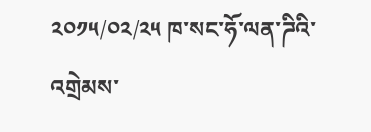༢༠༡༥/༠༢/༢༥ ཁ་སང་ཧོ་ལན་ཌིའི་འགྲེམས་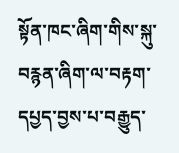སྟོན་ཁང་ཞིག་གིས་སྐུ་བརྙན་ཞིག་ལ་བརྟག་དཔྱད་བྱས་པ་བརྒྱུད་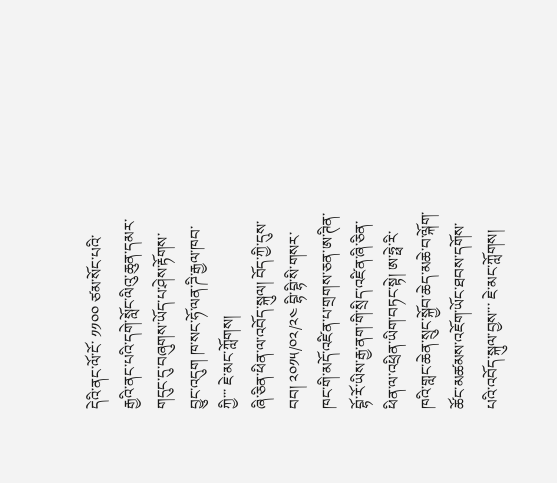དེའི་ནང་ལོ་ངོ་ ༡༡༠༠ ཙམ་སོང་པའི་རྒྱའི་ནང་པའི་དགེ་སློང་ལིའུ་ཆུན་དམར་གདུང་དུ་བཞུགས་ཡོད་པ་ཤེས་རྟོགས་བྱུང་འདུག ཁ་སང་ཧོ་ལན་ཌི་རྒྱལ་ཁབ་ཀྱི་་་ ཇེ་མང་ཀློགས།
ཞི་ཅིན་ཕིན་ལ་འབོད་སྐུལ། བོད་ཀྱི་དུས་བབ། ༢༠༡༥/༠༢/༢༤ བྷི་བྷི་སི་གསར་ཁང་གི་མདོ་འཛིན་པ་གྲགས་ཅན་ཨ་ཊིན་བྷོ་རོ་ཡིས་རྒྱ་ནག་གི་སྲིད་འཛིན་ཞི་ཅིན་ཕིན་ལ་འཕྲིན་ཡིག་བཏང་སྟེ། ཨ་ཧྥེ་རི་ཁའི་གླང་ཆེན་སྲུང་སྐྱོབ་ཆེད་མཆེ་བ་ལྐོག་ཚོང་མཚམས་འཇོག་ཡོང་ཐབས་དགོས་པའི་འབོད་སྐུལ་བྱས་་་ ཇེ་མང་ཀློགས།